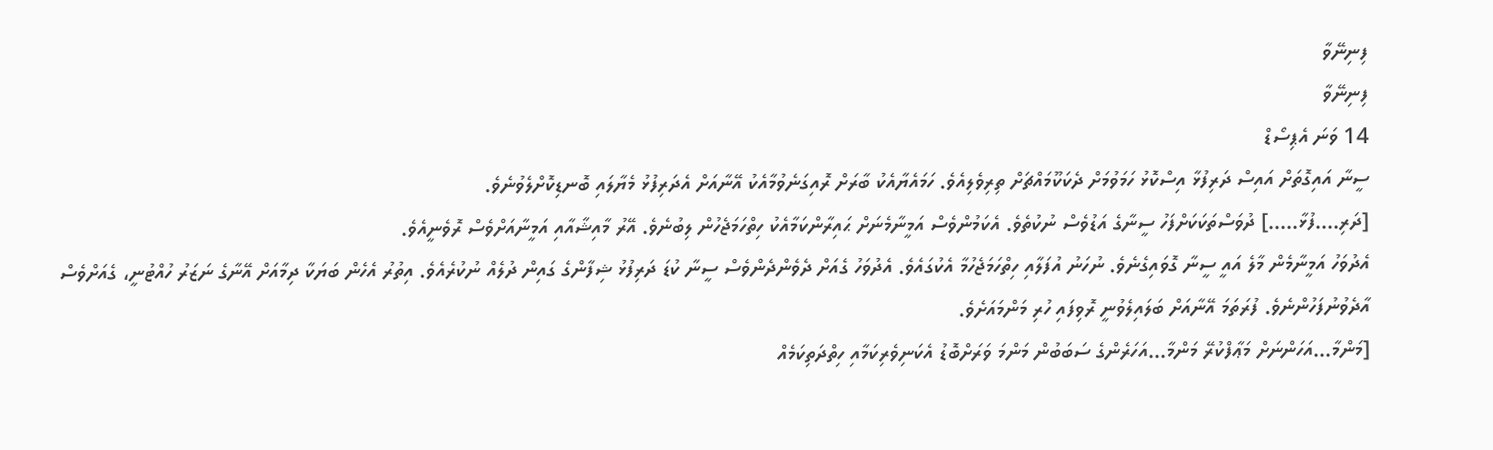ފިނިނޭވާ
ފިނިނޭވާ
14 ވަނަ އެޕިސޯޑް
ސީނާ އައިގޮތަށް އައިސް ދަރިފުޅާ އިސްކޮޅު ހަމަވުމަށް ދެކަކޫމައްޗަށް ތިރިވެލިއެވެ. ހަމައެޔާއެކު ބާރަށް ރޮއިގަނެވުމާއެކު އޭނާއަށް އެދަރިފުޅު މެޔާލައި ބޮނޑިކޮށްލެވުނެވެ.
[ދަރި....ފުޅާ.....] ދުވަސްތަކަކަށްފަހު ސީނާގެ އަޑުވެސް ނުކުތެވެ. އެކަމުންވެސް އަމީނާމެނަށް ޙައިރާންކަމާއެކު ހިތްހަމަޖެހުން ލިބުނެވެ. އޭރު މާއިޝާއާއި އަމީނާއަށްވެސް ރޮވެނީއެވެ.
އެދުވަހު އަމީނާމެން މާލެ އައީ ސީނާ ގޮވައިގެނެވެ. ނުހަނު އުފަލާއި ހިތްހަމަޖެހުމާ އެކުގައެވެ. އެދުވަހު ގެއަށް ދެވެންދެންވެސް ސީނާ ކުޑަ ދަރިފުޅު ޝިފާންގެ ގައިން ދުލެއް ނުކުރެއެވެ. އިތުރު އެހެން ބަޔަކާ ދިމާއަށް އޭނާގެ ނަޒަރު ހުއްޓުނީ، ގެއަށްވެސް އާދެވުނުފަހުންނެވެ. ފުރަތަމަ އޭނާއަށް ބަލައިލެވުނީ ރޮވިފައި ހުރި މަންމައަށެވެ.
[މަންމާ...އަހަންނަށް މަޢާފްކުރޭ މަންމާ...އަހަރެންގެ ސަބަބުން މަންމަ ވަރަށްބޮޑު އެކަނިވެރިކަމާއި ހިތްދަތިކަމެއް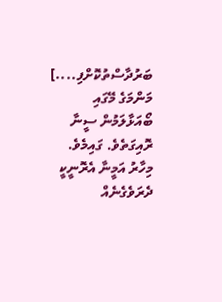ބަރުދާސްތުކޮށްފި....] މަންމަގެ މޭގައި ބޯއަޅާލަމުން ސީނާ ރޮއިގަތެވެ. ގައިމެވެ. މިހާރު އަމީނާ އެރޮނީކީ ދެރަވެގެނެއް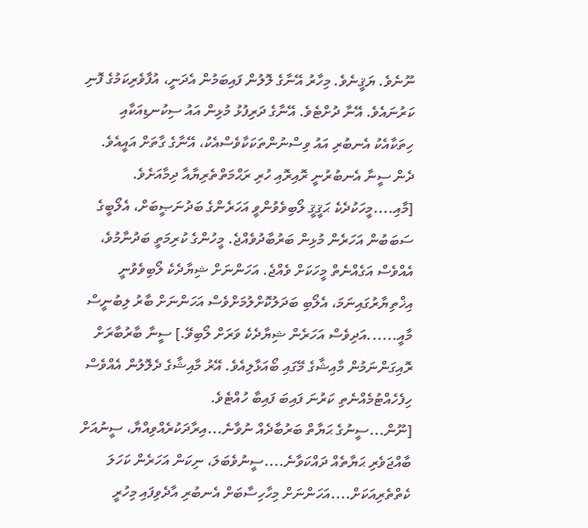ނޫނެވެ. ޔަޤީނެވެ. މިހާރު އޭނާގެ ލޮލުން ފައިބަމުން އެދަނީ، އުފާވެރިކަމުގެ ފޮނި ކަރުނައެވެ. އޭނާ ދުށްޓެވެ. އޭނާގެ ދަރިފުޅު މުޅިން އައު ސިކުނޑިއަކާއި ހިތަކާއެކު އެނބުރި އައު ވިސްނުންތަކަކާވެސްއެކު، އޭނާގެ ގާތަށް އައީއެވެ.
ދެން ސީނާ އެނބުރުނީ ރޮއިރޮއި ހުރި ރަޙްމަތްތެރިޔާއާ ދިމާއަށެވެ.
[މާއި....މީހަކުދެކެ ޙަޤީޤީ ލޯބިވެވުންވީ އަހަރެންގެ ބަދުނަޞީބަށް، އެލޯބީގެ ސަބަބުން އަހަރެން މުޅިން ބަރުބާދުވެއްޖެ. މީހުންގެ ކުރިމަތީ ބަދުނާމުވެ، އެއްވެސް އަގެއްނެތް މީހަކަށް ވެއްޖެ. އަހަންނަށް ޝިޔާދެކެ ލޯބިވެވުނީ އިޚްތިޔާރުގައިނަމަ، އެލޯބި ބަދަލުކޮށްލުމަށްވެސް އަހަންނަށް ބާރު ލިބުނީސް މާއީ......އަދިވެސް އަހަރެން ޝިޔާދެކެ ވަރަށް ލޯބިވޭ.] ސީނާ ބާރުބާރަށް ރޮއިގަންނަމުން މާއިޝާގެ މޭގައި ބޯއަޅާލިއެވެ. އޭރު މާއިޝާގެ ދެލޮލުން އެއްވެސް ހިފެހެއްޓުމެއްނެތި ކަރުނަ ފައިބަ ފައިބާ ހުއްޓެވެ.
[ނޫން...ސީނުގެ ޙަޔާތް ބަރުބާދެއް ނުވާނެ...އިރާދަކުރެއްވިއްޔާ، ސީނުއަށް ބާއްޖަވެރި ޙަޔާތެއް ދައްކަވާނެ....ސީނުވެބަލަ، ނިކަން އަހަރެން ކަހަލަ ކެތްތެރިއަކަށް....އަހަންނަށް މިހާހިސާބަށް އެނބުރި އާދެވިފައި މިހުރީ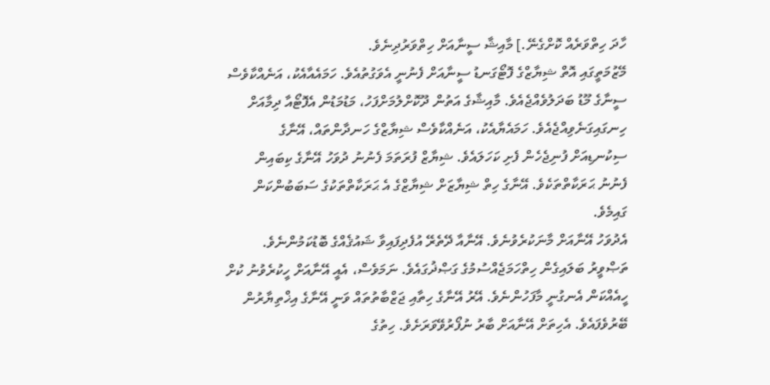ހާދަ ހިތްވަރެއް ކޮށްގެނޭ.] މާއިޝާ ސީނާއަށް ހިތްވަރުދިނެވެ.
މޭޒުމަތީގައި އޮތް ޝިޔާޒްގެ ފޮޓޯގަނޑު ސީނާއަށް ފެނުނީ އެވަގުތުއެވެ. ހަމައެއާއެކު، އަނެއްކާވެސް ސީނާގެ މޫޑު ބަދަލުވެއްޖެއެވެ. މާއިޝާގެ އަތުން ދޫކޮށްލުމަށްފަހު، މަޑުމަޑުން އެފޮޓޯއާ ދިމާއަށް ހިނގައިގަނެވިއްޖެއެވެ. ހަމައެޔާއެކު، އަނެއްކާވެސް ޝިޔާޒްގެ ހަނދާންތައް، އޭނާގެ ސިކުނޑިއަށް ފުނިޖެހެން ފެށި ކަހަލައެވެ. ޝިޔާޒް ފުރަތަމަ ފެނުނު ދުވަހު އޭނާގެ ކިބައިން ފެނުނު ޙަރަކާތްތަކެވެ. އޭނާގެ ހިތް ޝިޔާޒަށް ޝިޔާޒްގެ އެ ޙަރަކާތްތަކުގެ ސަބަބުންކަން ގައިމެވެ.
އެދުވަހު އޭނާއަށް މާނަކުރެވުނެވެ. އޭނާއާ ދޭތެރޭ އުފެދިފައިވާ ޝައުޤެއްގެ ބޮޑުކަމުންނެވެ. ތަޞްވީރު ބަލައިގެން ހިތްހަމަޖެއްސުމުގެ ގަޞްޛުގައެވެ. ނަމަވެސް، އެއީ އޭނާއަށް ހީކުރެވުނު ކުށް ހީއެއްކަން އެނގުނީ މާފަހުންނެވެ. އޭރު އޭނާގެ ހިތާއި ޖަޒްބާތުތައް ވަނީ އޭނާގެ އިޚްތިޔާރުން ބޭރުވެފައެވެ. އެހިތަށް އޭނާއަށް ބާރު ނުފޯރުވޭވަރަށެވެ. ހިތުގެ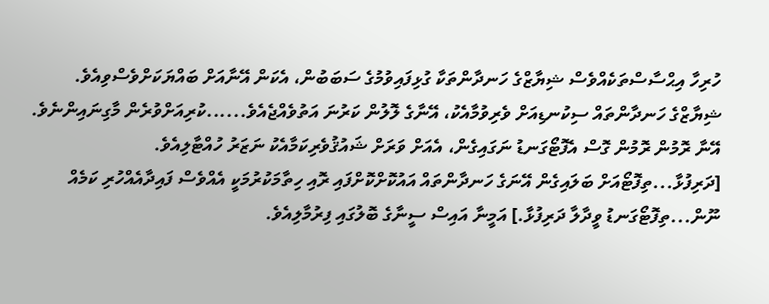ހުރިހާ އިޙްސާސްތަކެއްވެސް ޝިޔާޒްގެ ހަނދާންތަކާ ގުޅިފައިވުމުގެ ސަބަބުން، އެކަން އޭނާއަށް ބައްޔަކަށްވެސްވިއެވެ.
ޝިޔާޒްގެ ހަނދާންތައް ސިކުނޑިއަށް ވެރިވުމާއެކު، އޭނާގެ ލޮލުން ކަރުނަ އަތުވެއްޖެއެވެ......ކުރިއަށްވުރެން މާގިނައިންނެވެ. އޭނާ ރޮމުން ރޮމުން ގޮސް އެފޮޓޯގަނޑު ނަގައިގެން، އެއަށް ވަރަށް ޝައުޤުވެރިކަމާއެކު ނަޒަރު ހުއްޓާލިއެވެ.
[ދަރިފުޅާ...ތިފޮޓޯއަށް ބަލައިގެން އޭނަގެ ހަނދާންތައް އައުކޮށްކޮށްފައި ރޮއި ހިތާމަކުރުމަކީ އެއްވެސް ފައިދާއެއްހުރި ކަމެއް ނޫން...ތިފޮޓޯގަނޑު ވީދާލާ ދަރިފުޅާ.] އަމީނާ އައިސް ސީނާގެ ބޮލުގައި ފިރުމާލިއެވެ.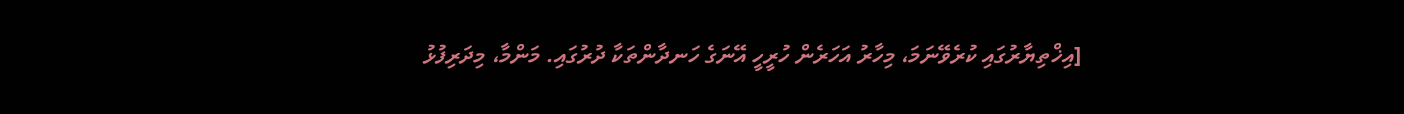[އިޚްތިޔާރުގައި ކުރެވޭނަމަ، މިހާރު އަހަރެން ހުރީހީ އޭނަގެ ހަނދާންތަކާ ދުރުގައި. މަންމާ، މިދަރިފުޅު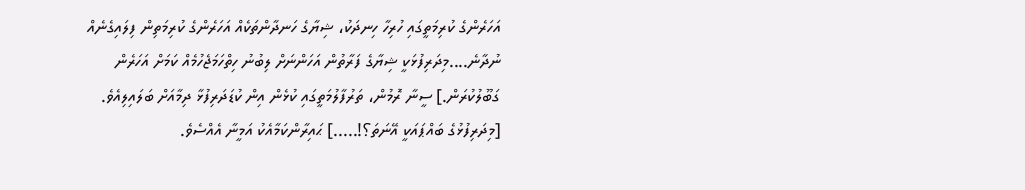އަހަރެންގެ ކުރިމަތީގައި ހުރިހާ ހިނދަކު، ޝިޔާގެ ހަނދާންތަކެއް އަހަރެންގެ ކުރިމަތިން ފިލައިގެނެއް ނުދާނެ....މިދަރިފުޅަކީ ޝިޔާގެ ފަރާތުން އަހަންނަށް ލިބުނު ހިތްހަމަޖެހުމެއް ކަމަށް އަހަރެން ގަބޫލުކުރަން.] ސީނާ ރޮމުން، ތަރުފާލުމަތީގައި ކުޅެން އިން ކުޑަދަރިފުޅާ ދިމާއަށް ބަލައިލިއެވެ.
[މިދަރިފުޅުގެ ބައްޕައަކީ އޭނަތަ؟!.....] ޙައިރާންކަމާއެކު އަމީނާ އެއްސެވެ.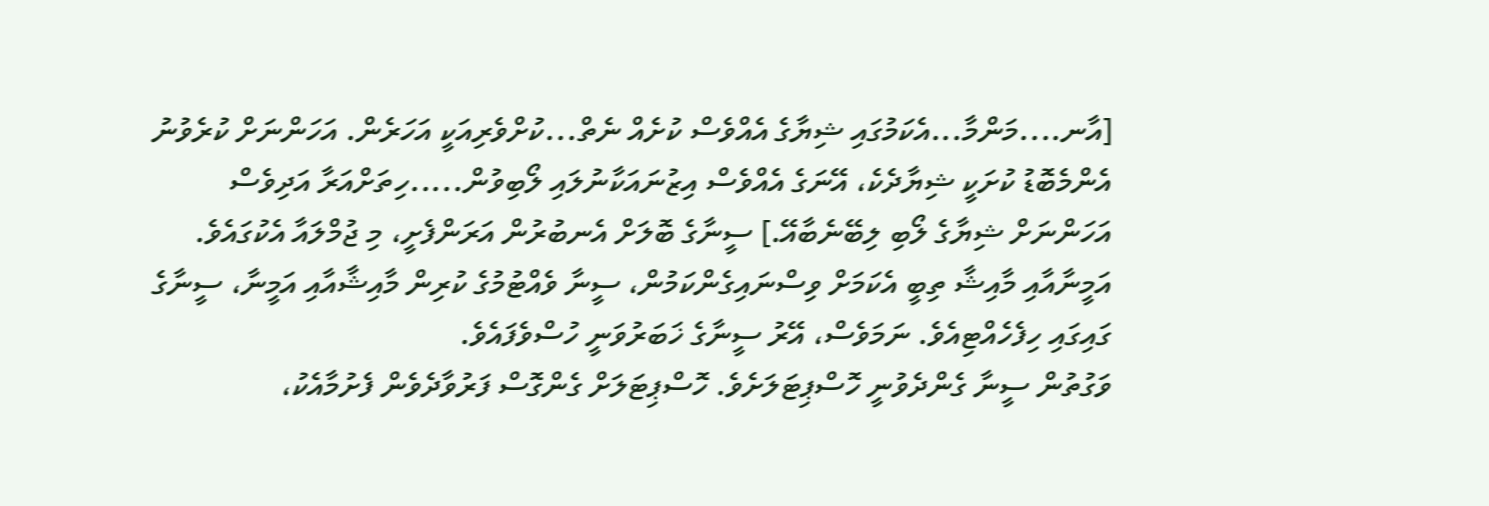[އާނ....މަންމާ...އެކަމުގައި ޝިޔާގެ އެއްވެސް ކުށެއް ނެތް...ކުށްވެރިއަކީ އަހަރެން. އަހަންނަށް ކުރެވުނު އެންމެބޮޑު ކުށަކީ ޝިޔާދެކެ، އޭނަގެ އެއްވެސް އިޒުނައަކާނުލައި ލޯބިވުން.....ހިތަށްއަރާ އަދިވެސް އަހަންނަށް ޝިޔާގެ ލޯބި ލިބޭނެބާއޭ.] ސީނާގެ ބޮލަށް އެނބުރުން އަރަންފެށީ، މި ޖުމްލައާ އެކުގައެވެ. އަމީނާއާއި މާއިޝާ ތިބީ އެކަމަށް ވިސްނައިގެންކަމުން، ސީނާ ވެއްޓުމުގެ ކުރިން މާއިޝާއާއި އަމީނާ، ސީނާގެ ގައިގައި ހިފެހެއްޓިއެވެ. ނަމަވެސް، އޭރު ސީނާގެ ޚަބަރުވަނީ ހުސްވެފައެވެ.
ވަގުތުން ސީނާ ގެންދެވުނީ ހޮސްޕިޓަލަށެވެ. ހޮސްޕިޓަލަށް ގެންގޮސް ފަރުވާދެވެން ފެށުމާއެކު،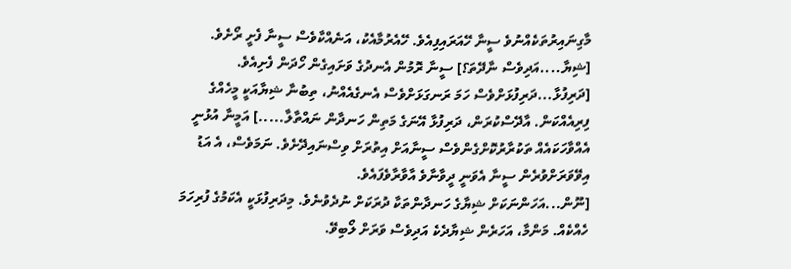މާގިނައިރުތަކެއްނުވެ ސީނާ ހޭއަރައިފިއެވެ. ހޭއެރުމާއެކު، އަނެއްކާވެސް ސީނާ ފެށީ ރޯށެވެ.
[ޝިޔާ....އަދިވެސް ނާދޭތަ؟] ސީނާ ރޮމުން އެނދުގެ ވަށައިގެން ހޯދަން ފެށިއެވެ.
[ދަރިފުޅާ...ދަރިފުޅަށްވެސް ހަމަ ރަނގަޅަށްވެސް އެނގެއެއްނު، ތިބުނާ ޝިޔާއަކީ މީހެއްގެ ފިރިއެއްކަން. އާދޭސްކުރަން، ދަރިފުޅާ އޭނަގެ މަތިން ހަނދާން ނައްތާލާ.....] އަމީނާ އުޅުނީ އެއްވާހަކައެއް ތަކުރާރުކޮށްގެންވެސް ސީނާއަށް އިތުރަށް ވިސްނައިދޭށެވެ. ނަމަވެސް، އެ އަޑު އިވޭވަރަށްވުރެން ސީނާ އެވަނީ ދީވާނާވެ އާވާރާވެފައެވެ.
[ނޫން...އަހަންނަކަށް ޝިޔާގެ ހަނދާންތަކާ ދުރަކަށް ނުދެވުނެވެ. މިދަރިފުޅަކީ އެކަމުގެ ފުރިހަމަ ހެއްކެއް. މަންމާ، އަހަރެން ޝިޔާދެކެ އަދިވެސް ވަރަށް ލޯބިވޭ.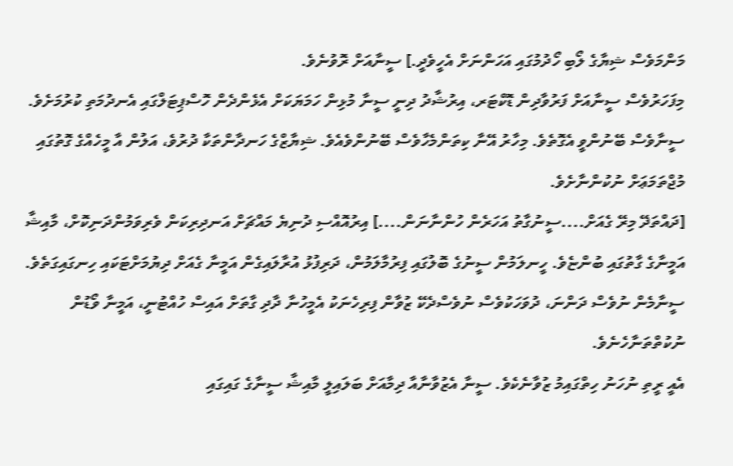މަންމަވެސް ޝިޔާގެ ލޯބި ހޯދުމުގައި އަހަންނަށް އެހީވެދީ.] ސީނާއަށް ރޮވުނެވެ.
މިފަހަރުވެސް ސީނާއަށް ފަރުވާދިން ޑޮކްޓަރ، އިރުޝާދު ދިނީ ސީނާ މުޅިން ހަމަޔަކަށް އެޅެންދެން ހޮސްޕިޓަލްގައި އެނދުމަތި ކުރުމަށެވެ. ސީނާވެސް ބޭނުންވީ އެގޮތެވެ. މިހާރު އޭނާ ކިތަންމެހާވެސް ބޭނުންވެއެވެ. ޝިޔާޒްގެ ހަނދާންތަކާ ދުރުވެ، އަލުން އާ މީހެއްގެ ގޮތުގައި މުޖްތަމަޢަށް ނުކުންނާށެވެ.
[ދައްތަދޭ މިރޭ ގެއަށް....ސީނުގާތު އަހަރެން ހުންނާނަން....] އިރުއޮއްސި ދުނިޔެ މައްޗަށް އަނދިރިކަން ވެރިވަމުންދަނިކޮށް، މާއިޝާ އަމީނާގެ ގާތުގައި ބުންޏެވެ. ހީނލަމުން ސީނުގެ ބޮލުގައި ފިރުމާލަމުން، ދަރިފުޅު އުރާލައިގެން އަމީނާ ގެއަށް ދިޔުމަށްޓަކައި ހިނގައިގަތެވެ. ސީނާމެން ނުވެސް ދަންނަ، ދުވަހަކުވެސް ނުވެސްދެކޭ ޒުވާން ފިރިހެނަކު އެމީހުނާ ދާދި ގާތަށް އައިސް ހުއްޓުނީ، އަމީނާ ވޯޑުން ނުކުތްތަނާހެނެވެ.
އެއީ ރީތި ނުހަނު ހިތްގައިމު ޒުވާނެކެވެ. ސީނާ އެޒުވާނާއާ ދިމާއަށް ބަލައިލީ މާއިޝާ ސީނާގެ ގައިގައި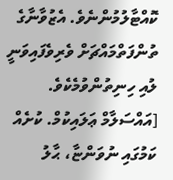ކޮއްޓާލުމުންނެވެ. އެޒުވާނާގެ ތުންފަތްމައްޗަށް ވެރިވެފައިވަނީ ލުއި ހިނިތުންވުމެކެވެ.
[އައްސަލާމް ޢަލައިކުމް. ކުށެއް ކަމުގައި ނުވަންޏާ، ޙާލު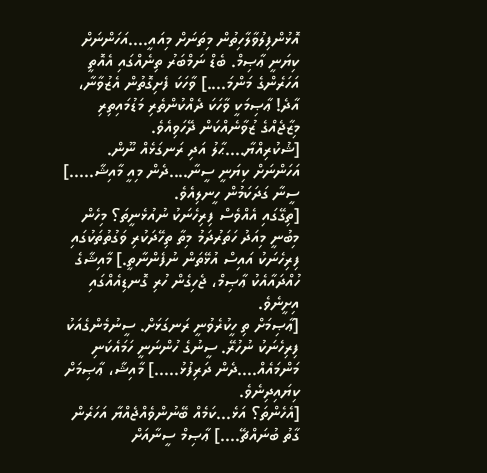އޮޅުންފިލުވާލާހިތުން މިތަނަށް މިއައީ....އަހަންނަށް ކިޔަނީ ޢާޞިމް. ބެޑް ނަމްބަރު ތިނެއްގައި އެއޮތީ އަހަރެންގެ މަންމަ....] ވާހަކަ ފެށިގޮތުން އެޒުވާނާ، އާދެ! ޢާޞިމަކީ ވާހަކަ ދެއްކުންތެރި މަޑުމައިތިރި މިޒާޖެއްގެ ޒުވާނެއްކަން ދޭހަވިއެވެ.
[ޝުކުރިއްޔާ....ޙާލު އަދި ރަނގަޅެއް ނޫން. އަހަންނަށް ކިޔަނީ ސީނާ....ދެން މިއީ މާއިޝާ.....] ސީނާ ގަދަކަމުން ހީނލިއެވެ.
[ތިގޭގައި އެއްވެސް ފިރިހެނަކު ނުއުޅެނީތަ؟ މިހެން މިބުނީ މިއަދު ހަތަރުދަމު މިތާ ތިހޭދަކުރި ވަގުތުތަކުގައި ފިރިހެނަކު އައިސް އުޅޭތަން ނުފެންނާތީ.] މާއިޝާގެ ހުއްދައާއެކު ޢާޞިމް، ޖެހިގެން ހުރި ގޮނޑިއެއްގައި އިށީނެވެ.
[ޢާޞިމަށް ތި ހީކުރެވުނީ ރަނގަޅަށް. ސީނުމެންގެއަކު ފިރިހެނަކު ނުހުރޭ. ސީނުގެ ހުންނަނީ ހަމައެކަނި މަންމައެއް....ދެން ދަރިފުޅު.....] މާއިޝާ، ޢާޞިމަށް ކިޔައިދިނެވެ.
[އެހެންތަ؟ އަޅެ...ކަމެއް ބޭނުންވެއްޖެއްޔާ އަހަރެން ގާތު ބުނައްޗޭ....] ޢާޞިމް ސީނާއަށް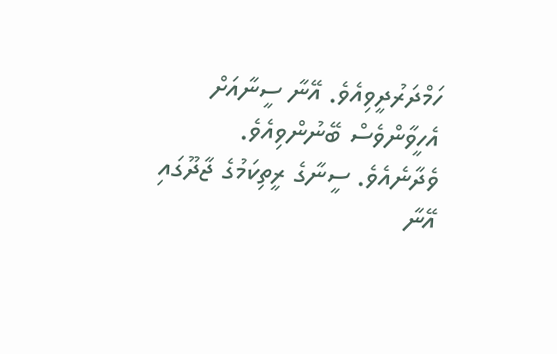ހަމްދަރުދީވިއެވެ. އޭނާ ސީނާއަށް އެހީވާންވެސް ބޭނުންވިއެވެ. ވެދާނެއެވެ. ސީނާގެ ރީތިކަމުގެ ޖާދޫގައި އޭނާ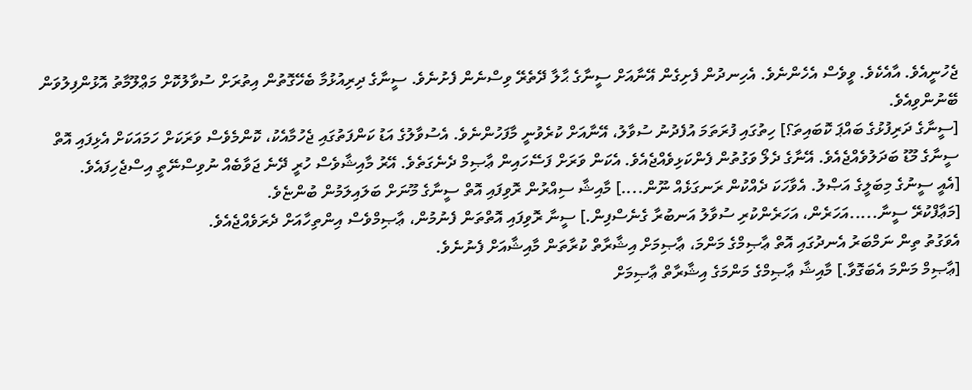ޖެހުނީއެވެ. އާއެކެވެ. ވީވެސް އެހެންނެވެ. އެހިނދުން ފެށިގެން އޭނާއަށް ސީނާގެ ޙާލާ ދޭތެރޭ ވިސްނެން ފެށުނެވެ. ސީނާގެ ދިރިއުޅުމާ ބެހޭގޮތުން އިތުރަށް ސުވާލުކޮށް މަޢްލޫމާތު އޮޅުންފިލުވަން ބޭނުންވިއެވެ.
[ސީނާގެ ދަރިފުޅުގެ ބައްޕަ ކޮބައިތަ؟] ހިތުގައި ފުރަތަމަ އުފެދުނު ސުވާލު، އޭނާއަށް ކުރެވުނީ މާފަހުންނެވެ. އެސުވާލުގެ އަޑު ކަންފަތުގައި ޖެހުމާއެކު، ކޮންމެވެސް ވަރަކަށް ހަމައަކަށް އެޅިފައި އޮތް ސީނާގެ މޫޑު ބަދަލުވެއްޖެއެވެ. އޭނާގެ ދެލޯ ވަގުތުން ފެންކަޅިވެއްޖެއެވެ. އެކަން ވަރަށް ފަސޭހައިން ޢާޞިމް ދެނެގަތެވެ. އޭރު މާއިޝާވެސް ހުރީ ދޭނެ ޖަވާބެއް ނުވިސްނޭތީ އިސްޖެހިފައެވެ.
[އެއީ ސީނުގެ މިބަލީގެ އަޞްލު. އެވާހަކަ ދެއްކުން ރަނގަޅެއް ނޫން....] މާއިޝާ ސިއްރުން ރޮވިފައި އޮތް ސީނާގެ މޫނަށް ބަލައިލަމުން ބުންޏެވެ.
[މަޢާފްކުރޭ ސީނާ.....އަހަރެން، އަހަރެންކުރި ސުވާލު އަނބުރާ ގެނެސްފިން.] ސީނާ ރޮވިފައި އޮތްތަން ފެނުމުން، ޢާޞިމްވެސް އިންތިހާއަށް ދެރަވެއްޖެއެވެ.
އެވަގުތު ތިން ނަމްބަރު އެނދުގައި އޮތް ޢާޞިމްގެ މަންމަ، ޢާޞިމަށް އިޝާރާތް ކުރާތަން މާއިޝާއަށް ފެނުނެވެ.
[ޢާޞިމް މަންމަ އެބަގޮވާ.] މާއިޝާ ޢާޞިމްގެ މަންމަގެ އިޝާރާތް ޢާޞިމަށް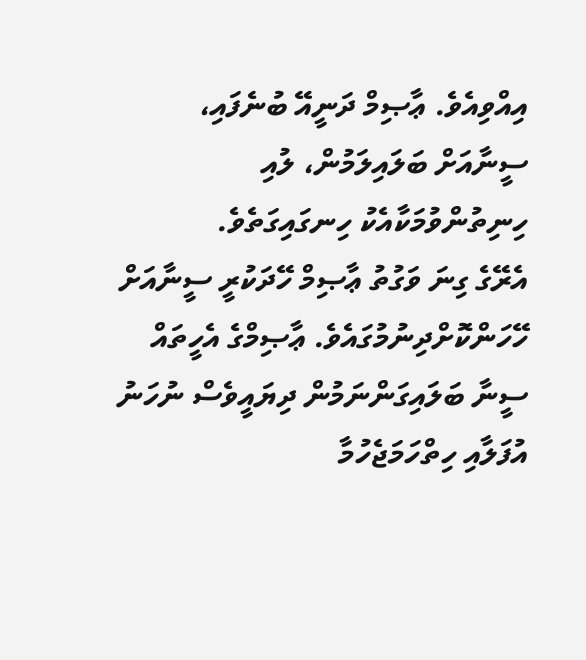އިއްވިއެވެ. ޢާޞިމް ދަނީއޭ ބުނެފައި، ސީނާއަށް ބަލައިލަމުން، ލުއި ހިނިތުންވުމަކާއެކު ހިނގައިގަތެވެ.
އެރޭގެ ގިނަ ވަގުތު ޢާޞިމް ހޭދަކުރީ ސީނާއަށް ހޭހަންކޮށްދިނުމުގައެވެ. ޢާޞިމްގެ އެހީތައް ސީނާ ބަލައިގަންނަމުން ދިޔައީވެސް ނުހަނު އުފަލާއި ހިތްހަމަޖެހުމާ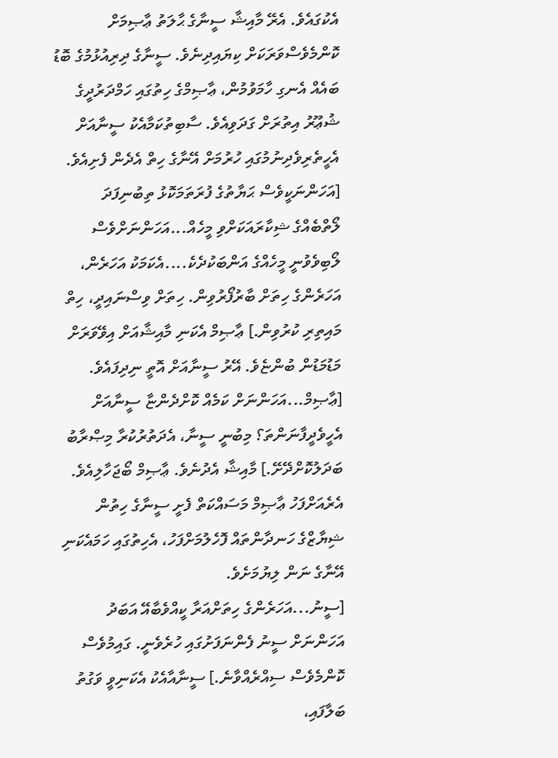އެކުގައެވެ. އެރޭ މާއިޝާ ސީނާގެ ޙާލަތު ޢާޞިމަށް ކޮންމެވެސްވަރަކަށް ކިޔައިދިނެވެ. ސީނާގެ ދިރިއުޅުމުގެ ބޮޑު ބައެއް އެނގި ހާމަވުމުން، ޢާޞިމްގެ ހިތުގައި ހަމްދަރުދީގެ ޝުޢޫރު އިތުރަށް ގަދަވިއެވެ. ސާބިތުކަމާއެކު ސީނާއަށް އެހީތެރިވެދިނުމުގައި ހުރުމަށް އޭނާގެ ހިތް އެދެން ފެށިއެވެ.
[އަހަންނަކީވެސް ޙަޔާތުގެ ފުރަތަމަކޮޅު ތިބުނިފަދަ ލޯތްބެއްގެ ޝިކާރައަކަށްވި މީހެއް...އަހަންނަށްވެސް ލޯބިވެވުނީ މީހެއްގެ އަންބަކުދެކެ....އެކަމަކު އަހަރެން، އަހަރެންގެ ހިތަށް ބާރުފޯރުވިން. ހިތަށް ވިސްނައިދީ، ހިތް މައިތިރި ކުރުވިން.] ޢާޞިމް އެކަނި މާއިޝާއަށް އިވޭވަރަށް މަޑުމަޑުން ބުންޏެވެ. އޭރު ސީނާއަށް އޮތީ ނިދިފައެވެ.
[ޢާޞިމް...އަހަންނަށް ކަމެއް ކޮށްދެންޏާ ސީނާއަށް އެހީވެދީފާނަންތަ؟ މިބުނީ ސީނާ، އެދަތުރުކުރާ މިޞްރާބު ބަދަލުކޮށްދޭށޭ.] މާއިޝާ އެދުނެވެ. ޢާޞިމް ބޯޖަހާލިއެވެ.
އެރެއަށްފަހު ޢާޞިމް މަސައްކަތް ފެށީ ސީނާގެ ހިތުން ޝިޔާޒްގެ ހަނދާންތައް ފޮހެލުމަށްފަހު، އެހިތުގައި ހަމައެކަނި އޭނާގެ ނަން ލިޔުމަށެވެ.
[ސީނު...އަހަރެންގެ ހިތަށްއަރާ ކީއްވެބާއޭ އަބަދު އަހަންނަށް ސީނު ފެންނަފަށުގައި ހުރެވެނީ. ގައިމުވެސް ކޮންމެވެސް ސިއްރެއްވާނެ.] ސީނާއާއެކު އެކަނިވީ ވަގުތު ބަލާފައި،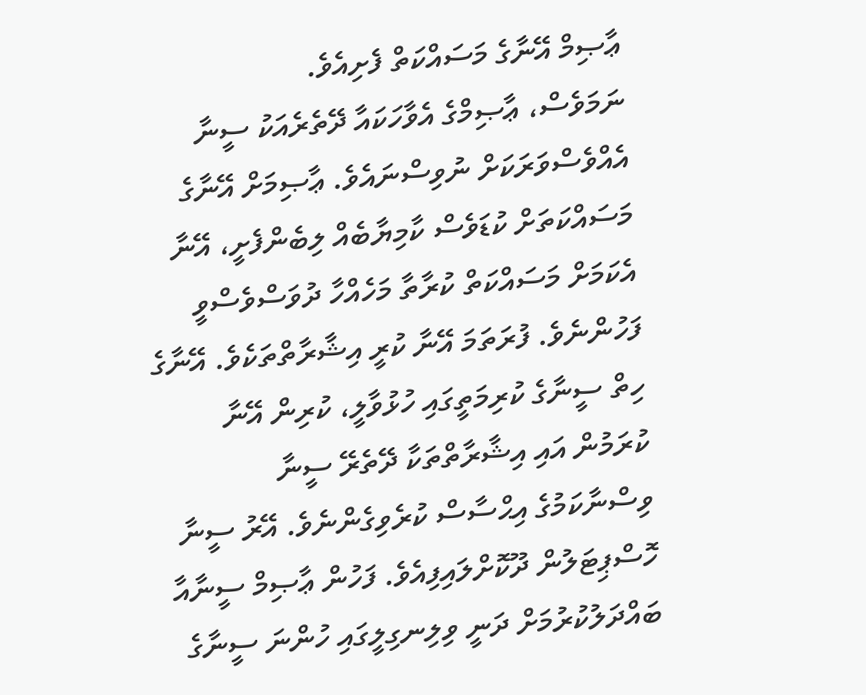ޢާޞިމް އޭނާގެ މަސައްކަތް ފެށިއެވެ.
ނަމަވެސް، ޢާޞިމްގެ އެވާހަކައާ ދޭތެރެއަކު ސީނާ އެއްވެސްވަރަކަށް ނުވިސްނައެވެ. ޢާޞިމަށް އޭނާގެ މަސައްކަތަށް ކުޑަވެސް ކާމިޔާބެއް ލިބެންފެށީ، އޭނާ އެކަމަށް މަސައްކަތް ކުރާތާ މަހެއްހާ ދުވަސްވެސްވީ ފަހުންނެވެ. ފުރަތަމަ އޭނާ ކުރީ އިޝާރާތްތަކެވެ. އޭނާގެ ހިތް ސީނާގެ ކުރިމަތީގައި ހުޅުވާލީ، ކުރިން އޭނާ ކުރަމުން އައި އިޝާރާތްތަކާ ދޭތެރޭ ސީނާ ވިސްނާކަމުގެ އިޙްސާސް ކުރެވިގެންނެވެ. އޭރު ސީނާ ހޮސްޕިޓަލުން ދޫކޮށްލައިފިއެވެ. ފަހުން ޢާޞިމް ސީނާއާ ބައްދަލުކުރުމަށް ދަނީ ވިލިނގިލީގައި ހުންނަ ސީނާގެ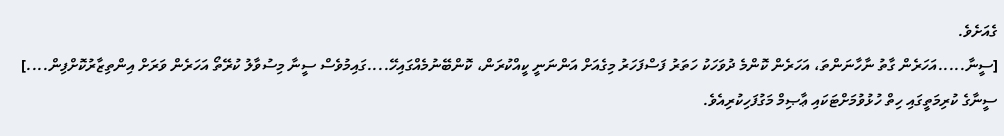ގެއަށެވެ.
[ސީނާ.....އަހަރެން ގާތު ނާހާނަންތަ، އަހަރެން ކޮންމެ ދުވަހަކު ހަތަރު ފަސްފަހަރު މިގެއަށް އަންނަނީ ކީއްކުރަން، ކޮންބޭނުމެއްގައިހޭ....ގައިމުވެސް ސީނާ މިސުވާލު ކުރޭތޯ އަހަރެން ވަރަށް އިންތިޒާރުކޮށްފިން....] ސީނާގެ ކުރިމަތީގައި ހިތް ހުޅުވުމަށްޓަކައި ޢާޞިމް މަގުފަހިކުރިއެވެ.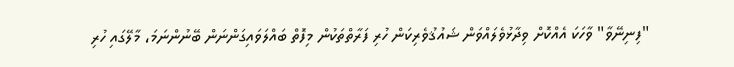"ފިނިނޭވާ" ވާހަކަ އެއްކޮށް ވިދާޅުވެލައްވަން ޝައުޤުވެރިކަން ހުރި ފަރާތްތަކުން މިފޮތް ބައްލަވައިގަންނަން ބޭނުންނަމަ، މާލޭގައި ހުރި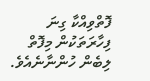ފޮތްވިއްކާ ގިނަ ފިހާރަތަކުން މިފޮތް ލިބެން ހުންނާނެއެވެ.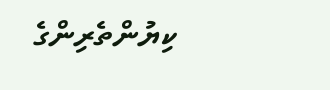ކިޔުންތެރިންގެ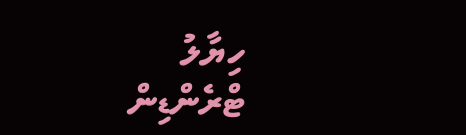ހިޔާލު
ޓްރެންޑިން